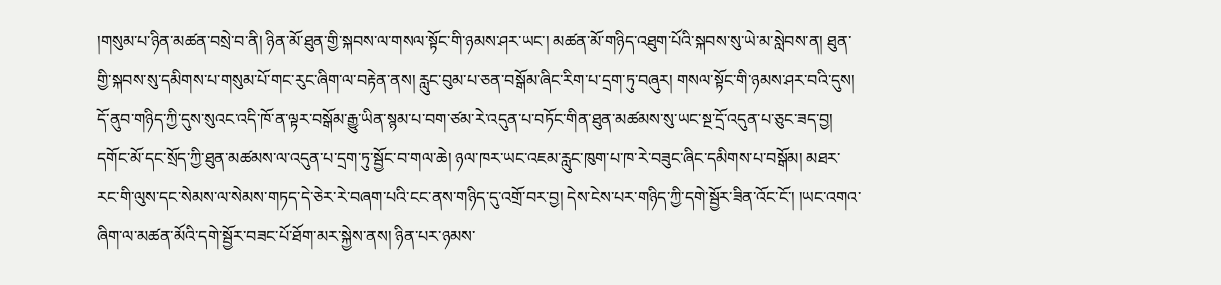།གསུམ་པ་ཉིན་མཚན་བསྲེ་བ་ནི། ཉིན་མོ་ཐུན་གྱི་སྐབས་ལ་གསལ་སྟོང་གི་ཉམས་ཤར་ཡང་། མཚན་མོ་གཉིད་འཐུག་པོའི་སྐབས་སུ་ཡེ་མ་སླེབས་ན། ཐུན་གྱི་སྐབས་སུ་དམིགས་པ་གསུམ་པོ་གང་རུང་ཞིག་ལ་བརྟེན་ནས། རླུང་བུམ་པ་ཅན་བསྒོམ་ཞིང་རིག་པ་དྲག་ཏུ་བཞུར། གསལ་སྟོང་གི་ཉམས་ཤར་བའི་དུས། དོ་ནུབ་གཉིད་ཀྱི་དུས་སུའང་འདི་ཁོ་ན་ལྟར་བསྒོམ་རྒྱུ་ཡིན་སྙམ་པ་བག་ཙམ་རེ་འདུན་པ་བཏོང་གིན་ཐུན་མཚམས་སུ་ཡང་སྔ་དྲོ་འདུན་པ་ཅུང་ཟད་བྱ། དགོང་མོ་དང་སྲོད་ཀྱི་ཐུན་མཚམས་ལ་འདུན་པ་དྲག་ཏུ་སྦྱོང་བ་གལ་ཆེ། ཉལ་ཁར་ཡང་འཇམ་རླུང་ཁུག་པ་ཁ་རེ་བཟུང་ཞིང་དམིགས་པ་བསྒོམ། མཐར་རང་གི་ལུས་དང་སེམས་ལ་སེམས་གཏད་དེ་ཅེར་རེ་བཞག་པའི་ངང་ནས་གཉིད་དུ་འགྲོ་བར་བྱ། དེས་ངེས་པར་གཉིད་ཀྱི་དགེ་སྦྱོར་ཟིན་འོང་ངོ་། །ཡང་འགའ་ཞིག་ལ་མཚན་མོའི་དགེ་སྦྱོར་བཟང་པོ་ཐོག་མར་སྐྱེས་ནས། ཉིན་པར་ཉམས་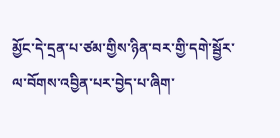མྱོང་དེ་དྲན་པ་ཙམ་གྱིས་ཉིན་བར་གྱི་དགེ་སྦྱོར་ལ་བོགས་འབྱིན་པར་བྱེད་པ་ཞིག་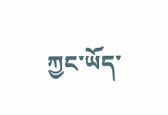ཀྱང་ཡོད་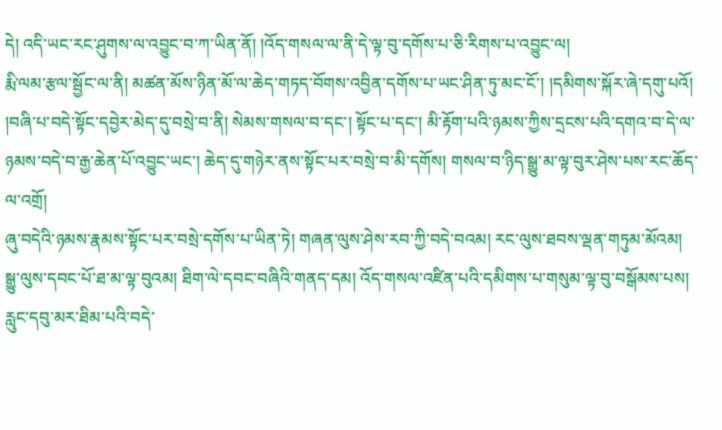དེ། འདི་ཡང་རང་ཤུགས་ལ་འབྱུང་བ་ཀ་ཡིན་ནོ། །འོད་གསལ་ལ་ནི་དེ་ལྟ་བུ་དགོས་པ་ཅི་རིགས་པ་འབྱུང་ལ།
རྨི་ལམ་རྩལ་སྦྱོང་ལ་ནི། མཚན་མོས་ཉིན་མོ་ལ་ཆེད་གཏད་བོགས་འབྱིན་དགོས་པ་ཡང་ཤིན་ཏུ་མང་ངོ་། །དམིགས་སྐོར་ཞེ་དགུ་པའོ།
།བཞི་པ་བདེ་སྟོང་དབྱེར་མེད་དུ་བསྲེ་བ་ནི། སེམས་གསལ་བ་དང་། སྟོང་པ་དང་། མི་རྟོག་པའི་ཉམས་ཀྱིས་དྲངས་པའི་དགའ་བ་དེ་ལ་ཉམས་བདེ་བ་རྒྱ་ཆེན་པོ་འབྱུང་ཡང་། ཆེད་དུ་གཉེར་ནས་སྟོང་པར་བསྲེ་བ་མི་དགོས། གསལ་བ་ཉིད་སྒྱུ་མ་ལྟ་བུར་ཤེས་པས་རང་ཆོད་ལ་འགྲོ།
ཞུ་བདེའི་ཉམས་རྣམས་སྟོང་པར་བསྲེ་དགོས་པ་ཡིན་ཏེ། གཞན་ལུས་ཤེས་རབ་ཀྱི་བདེ་བའམ། རང་ལུས་ཐབས་ལྡན་གཏུམ་མོའམ། སྒྱུ་ལུས་དབང་པོ་ཐ་མ་ལྟ་བུའམ། ཐིག་ལེ་དབང་བཞིའི་གནད་དམ། འོད་གསལ་འཛིན་པའི་དམིགས་པ་གསུམ་ལྟ་བུ་བསྒོམས་པས། རླུང་དབུ་མར་ཐིམ་པའི་བདེ་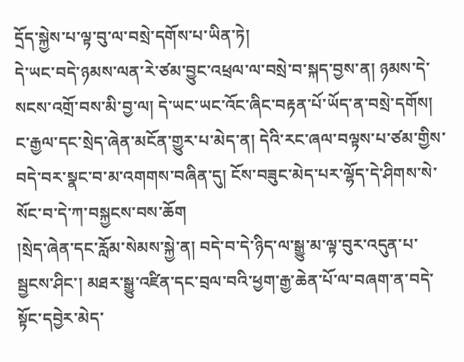དྲོད་སྐྱེས་པ་ལྟ་བུ་ལ་བསྲེ་དགོས་པ་ཡིན་ཏེ།
དེ་ཡང་བདེ་ཉམས་ལན་རེ་ཙམ་བྱུང་འཕྲལ་ལ་བསྲེ་བ་སྐད་བྱས་ན། ཉམས་དེ་སངས་འགྲོ་བས་མི་བྱ་ལ། དེ་ཡང་ཡང་འོང་ཞིང་བརྟན་པོ་ཡོད་ན་བསྲེ་དགོས།
ང་རྒྱལ་དང་སྲེད་ཞེན་མངོན་གྱུར་པ་མེད་ན། དེའི་རང་ཞལ་བལྟས་པ་ཙམ་གྱིས་བདེ་བར་སྣང་བ་མ་འགགས་བཞིན་དུ། ངོས་བཟུང་མེད་པར་ལྷོད་དེ་ཤིགས་སེ་སོང་བ་དེ་ཀ་བསྐྱངས་བས་ཆོག
།སྲེད་ཞེན་དང་རློམ་སེམས་སྐྱེ་ན། བདེ་བ་དེ་ཉིད་ལ་སྒྱུ་མ་ལྟ་བུར་འདུན་པ་སྦྱངས་ཤིང་། མཐར་སྒྱུ་འཛིན་དང་བྲལ་བའི་ཕྱག་རྒྱ་ཆེན་པོ་ལ་བཞག་ན་བདེ་སྟོང་དབྱེར་མེད་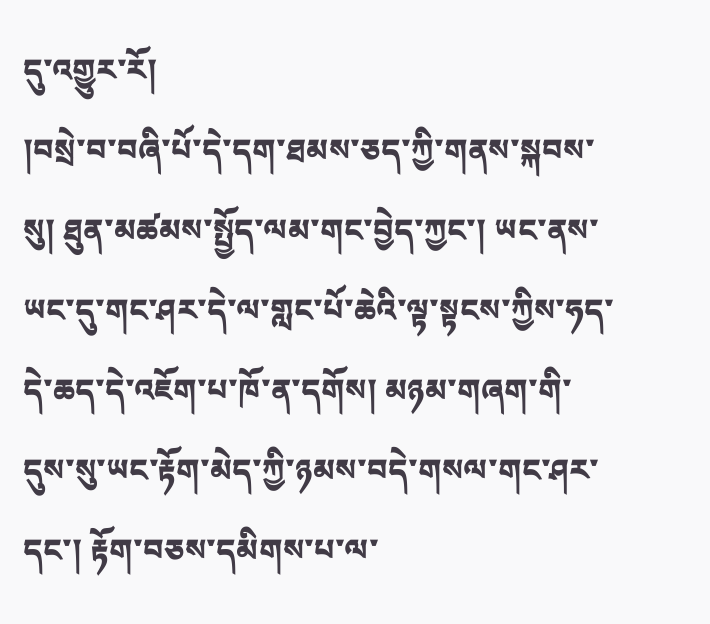དུ་འགྱུར་རོ།
།བསྲེ་བ་བཞི་པོ་དེ་དག་ཐམས་ཅད་ཀྱི་གནས་སྐབས་སུ། ཐུན་མཚམས་སྤྱོད་ལམ་གང་བྱེད་ཀྱང་། ཡང་ནས་ཡང་དུ་གང་ཤར་དེ་ལ་གླང་པོ་ཆེའི་ལྟ་སྟངས་ཀྱིས་ཧད་དེ་ཆད་དེ་འཇོག་པ་ཁོ་ན་དགོས། མཉམ་གཞག་གི་དུས་སུ་ཡང་རྟོག་མེད་ཀྱི་ཉམས་བདེ་གསལ་གང་ཤར་དང་། རྟོག་བཅས་དམིགས་པ་ལ་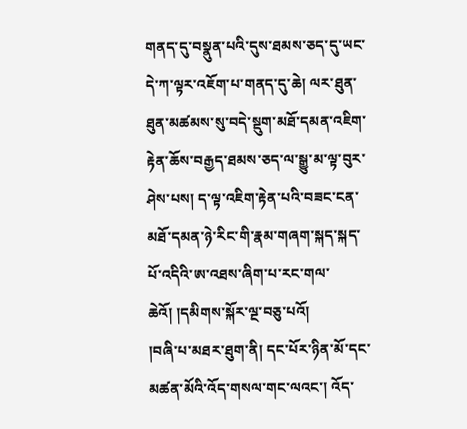གནད་དུ་བསྣུན་པའི་དུས་ཐམས་ཅད་དུ་ཡང་དེ་ཀ་ལྟར་འཇོག་པ་གནད་དུ་ཆེ། ལར་ཐུན་ཐུན་མཚམས་སུ་བདེ་སྡུག་མཐོ་དམན་འཇིག་རྟེན་ཆོས་བརྒྱད་ཐམས་ཅད་ལ་སྒྱུ་མ་ལྟ་བུར་ཤེས་པས། ད་ལྟ་འཇིག་རྟེན་པའི་བཟང་ངན་མཐོ་དམན་ཉེ་རིང་གི་རྣམ་གཞག་སྐད་སྐད་པོ་འདིའི་ཨ་འཐས་ཞིག་པ་རང་གལ་ཆེའོ། །དམིགས་སྐོར་ལྔ་བཅུ་པའོ།
།བཞི་པ་མཐར་ཐུག་ནི། དང་པོར་ཉིན་མོ་དང་མཚན་མོའི་འོད་གསལ་གང་ལའང་། འོད་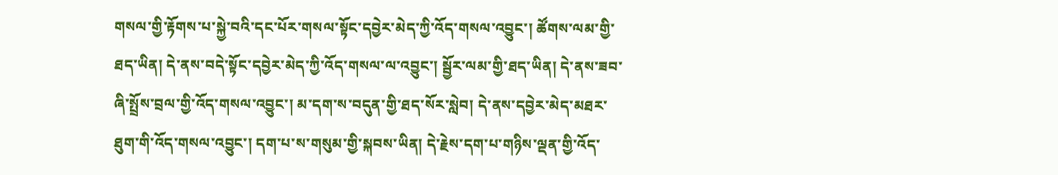གསལ་གྱི་རྟོགས་པ་སྐྱེ་བའི་དང་པོར་གསལ་སྟོང་དབྱེར་མེད་ཀྱི་འོད་གསལ་འབྱུང་། ཚོགས་ལམ་གྱི་ཐད་ཡིན། དེ་ནས་བདེ་སྟོང་དབྱེར་མེད་ཀྱི་འོད་གསལ་ལ་འབྱུང་། སྦྱོར་ལམ་གྱི་ཐད་ཡིན། དེ་ནས་ཟབ་ཞི་སྤྲོས་བྲལ་གྱི་འོད་གསལ་འབྱུང་། མ་དག་ས་བདུན་གྱི་ཐད་སོར་སླེབ། དེ་ནས་དབྱེར་མེད་མཐར་ཐུག་གི་འོད་གསལ་འབྱུང་། དག་པ་ས་གསུམ་གྱི་སྐབས་ཡིན། དེ་རྗེས་དག་པ་གཉིས་ལྡན་གྱི་འོད་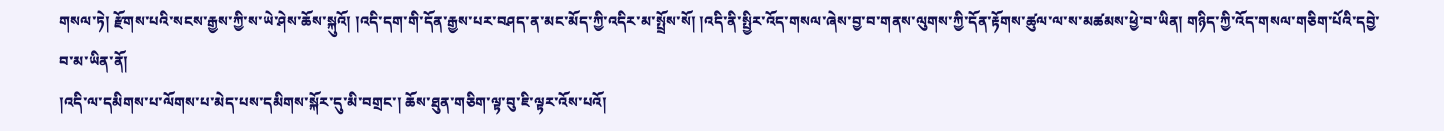གསལ་ཏེ། རྫོགས་པའི་སངས་རྒྱས་ཀྱི་ས་ཡེ་ཤེས་ཆོས་སྐུའོ། །འདི་དག་གི་དོན་རྒྱས་པར་བཤད་ན་མང་མོད་ཀྱི་འདིར་མ་སྤྲོས་སོ། །འདི་ནི་སྤྱིར་འོད་གསལ་ཞེས་བྱ་བ་གནས་ལུགས་ཀྱི་དོན་རྟོགས་ཚུལ་ལ་ས་མཚམས་ཕྱེ་བ་ཡིན། གཉིད་ཀྱི་འོད་གསལ་གཅིག་པོའི་དབྱེ་བ་མ་ཡིན་ནོ།
།འདི་ལ་དམིགས་པ་ལོགས་པ་མེད་པས་དམིགས་སྐོར་དུ་མི་བགྲང་། ཆོས་ཐུན་གཅིག་ལྟ་བུ་ཇི་ལྟར་འོས་པའོ།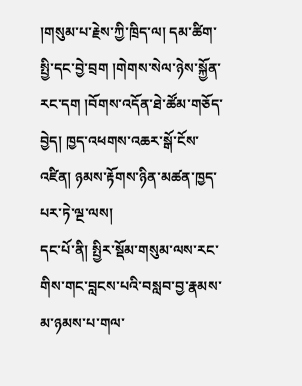།གསུམ་པ་རྗེས་ཀྱི་ཁྲིད་ལ། དམ་ཚིག་སྤྱི་དང་བྱེ་བྲག །གེགས་སེལ་ཉེས་སྐྱོན་རང་དག །བོགས་འདོན་ཐེ་ཚོམ་གཅོད་བྱེད། ཁྱད་འཕགས་འཆར་སྒོ་ངོས་འཛིན། ཉམས་རྟོགས་ཉིན་མཚན་ཁྱད་པར་ཏེ་ལྔ་ལས།
དང་པོ་ནི། སྤྱིར་སྡོམ་གསུམ་ལས་རང་གིས་གང་བླངས་པའི་བསླབ་བྱ་རྣམས་མ་ཉམས་པ་གལ་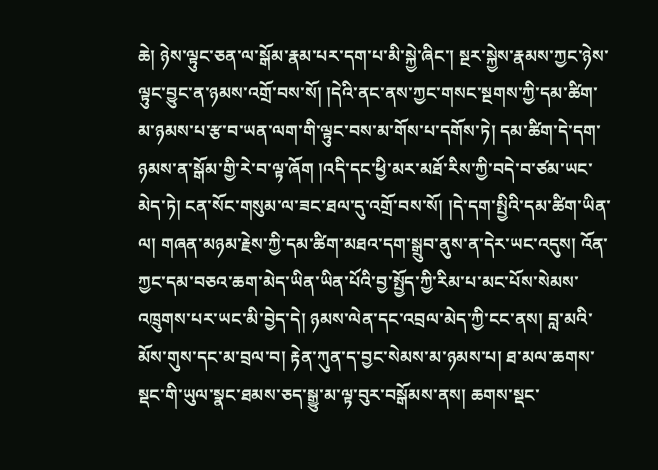ཆེ། ཉེས་ལྟུང་ཅན་ལ་སྒོམ་རྣམ་པར་དག་པ་མི་སྐྱེ་ཞིང་། སྔར་སྐྱེས་རྣམས་ཀྱང་ཉེས་ལྟུང་བྱུང་ན་ཉམས་འགྲོ་བས་སོ། །དེའི་ནང་ནས་ཀྱང་གསང་སྔགས་ཀྱི་དམ་ཚིག་མ་ཉམས་པ་རྩ་བ་ཡན་ལག་གི་ལྟུང་བས་མ་གོས་པ་དགོས་ཏེ། དམ་ཚིག་དེ་དག་ཉམས་ན་སྒོམ་གྱི་རེ་བ་ལྟ་ཞོག །འདི་དང་ཕྱི་མར་མཐོ་རིས་ཀྱི་བདེ་བ་ཙམ་ཡང་མེད་ཏེ། ངན་སོང་གསུམ་ལ་ཟང་ཐལ་དུ་འགྲོ་བས་སོ། །དེ་དག་སྤྱིའི་དམ་ཚིག་ཡིན་ལ། གཞན་མཉམ་རྗེས་ཀྱི་དམ་ཚིག་མཐའ་དག་སྒྲུབ་ནུས་ན་དེར་ཡང་འདུས། འོན་ཀྱང་དམ་བཅའ་ཆག་མེད་ཡིན་ཡིན་པོའི་བྱ་སྤྱོད་ཀྱི་རིམ་པ་མང་པོས་སེམས་འཁྲུགས་པར་ཡང་མི་བྱེད་དེ། ཉམས་ལེན་དང་འབྲལ་མེད་ཀྱི་ངང་ནས། བླ་མའི་མོས་གུས་དང་མ་བྲལ་བ། རྟེན་ཀུན་ད་བྱང་སེམས་མ་ཉམས་པ། ཐ་མལ་ཆགས་སྡང་གི་ཡུལ་སྣང་ཐམས་ཅད་སྒྱུ་མ་ལྟ་བུར་བསྒོམས་ནས། ཆགས་སྡང་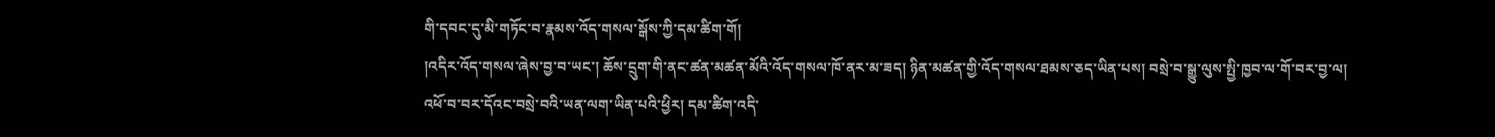གི་དབང་དུ་མི་གཏོང་བ་རྣམས་འོད་གསལ་སྒོས་ཀྱི་དམ་ཚིག་གོ།
།འདིར་འོད་གསལ་ཞེས་བྱ་བ་ཡང་། ཆོས་དྲུག་གི་ནང་ཚན་མཚན་མོའི་འོད་གསལ་ཁོ་ནར་མ་ཟད། ཉིན་མཚན་གྱི་འོད་གསལ་ཐམས་ཅད་ཡིན་པས། བསྲེ་བ་སྒྱུ་ལུས་སྤྱི་ཁྱབ་ལ་གོ་བར་བྱ་ལ། འཕོ་བ་བར་དོའང་བསྲེ་བའི་ཡན་ལག་ཡིན་པའི་ཕྱིར། དམ་ཚིག་འདི་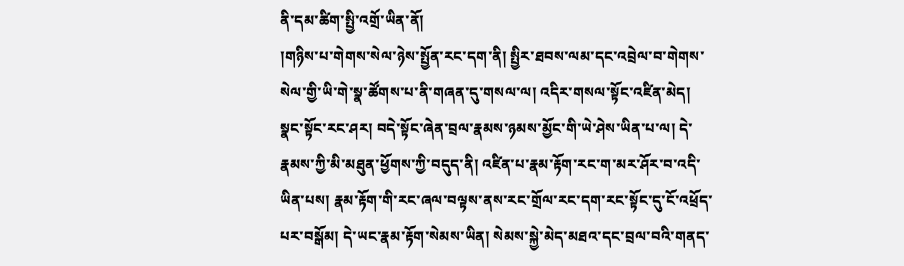ནི་དམ་ཚིག་སྤྱི་འགྲོ་ཡིན་ནོ།
།གཉིས་པ་གེགས་སེལ་ཉེས་སྤྱོན་རང་དག་ནི། སྤྱིར་ཐབས་ལམ་དང་འབྲེལ་བ་གེགས་སེལ་གྱི་ཡི་གེ་སྣ་ཚོགས་པ་ནི་གཞན་དུ་གསལ་ལ། འདིར་གསལ་སྟོང་འཛིན་མེད། སྣང་སྟོང་རང་ཤར། བདེ་སྟོང་ཞེན་བྲལ་རྣམས་ཉམས་མྱོང་གི་ཡེ་ཤེས་ཡིན་པ་ལ། དེ་རྣམས་ཀྱི་མི་མཐུན་ཕྱོགས་ཀྱི་བདུད་ནི། འཛིན་པ་རྣམ་རྟོག་རང་ག་མར་ཤོར་བ་འདི་ཡིན་པས། རྣམ་རྟོག་གི་རང་ཞལ་བལྟས་ནས་རང་གྲོལ་རང་དག་རང་སྟོང་དུ་ངོ་འཕྲོད་པར་བསྒོམ། དེ་ཡང་རྣམ་རྟོག་སེམས་ཡིན། སེམས་སྐྱེ་མེད་མཐའ་དང་བྲལ་བའི་གནད་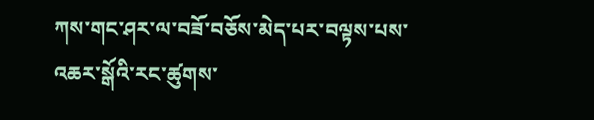ཀས་གང་ཤར་ལ་བཟོ་བཅོས་མེད་པར་བལྟས་པས་འཆར་སྒོའི་རང་ཚུགས་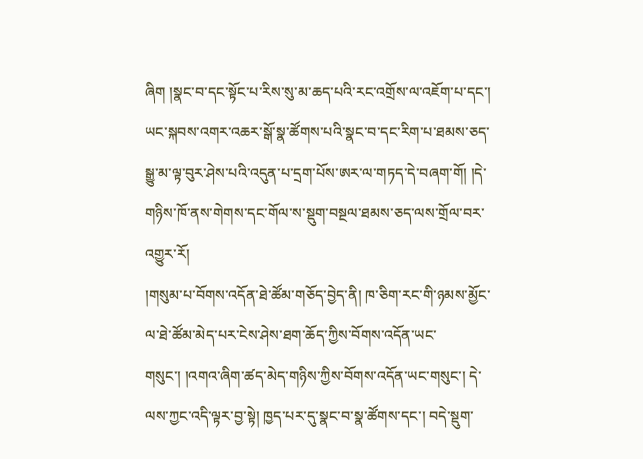ཞིག །སྣང་བ་དང་སྟོང་པ་རིས་སུ་མ་ཆད་པའི་རང་འགྲོས་ལ་འཇོག་པ་དང་། ཡང་སྐབས་འགར་འཆར་སྒོ་སྣ་ཚོགས་པའི་སྣང་བ་དང་རིག་པ་ཐམས་ཅད་སྒྱུ་མ་ལྟ་བུར་ཤེས་པའི་འདུན་པ་དྲག་པོས་ཨར་ལ་གཏད་དེ་བཞག་གོ། །དེ་གཉིས་ཁོ་ནས་གེགས་དང་གོལ་ས་སྡུག་བསྔལ་ཐམས་ཅད་ལས་གྲོལ་བར་འགྱུར་རོ།
།གསུམ་པ་བོགས་འདོན་ཐེ་ཚོམ་གཅོད་བྱེད་ནི། ཁ་ཅིག་རང་གི་ཉམས་མྱོང་ལ་ཐེ་ཚོམ་མེད་པར་ངེས་ཤེས་ཐག་ཆོད་ཀྱིས་བོགས་འདོན་ཡང་གསུང་། །འགའ་ཞིག་ཚད་མེད་གཉིས་ཀྱིས་བོགས་འདོན་ཡང་གསུང་། དེ་ལས་ཀྱང་འདི་ལྟར་བྱ་སྟེ། ཁྱད་པར་དུ་སྣང་བ་སྣ་ཚོགས་དང་། བདེ་སྡུག་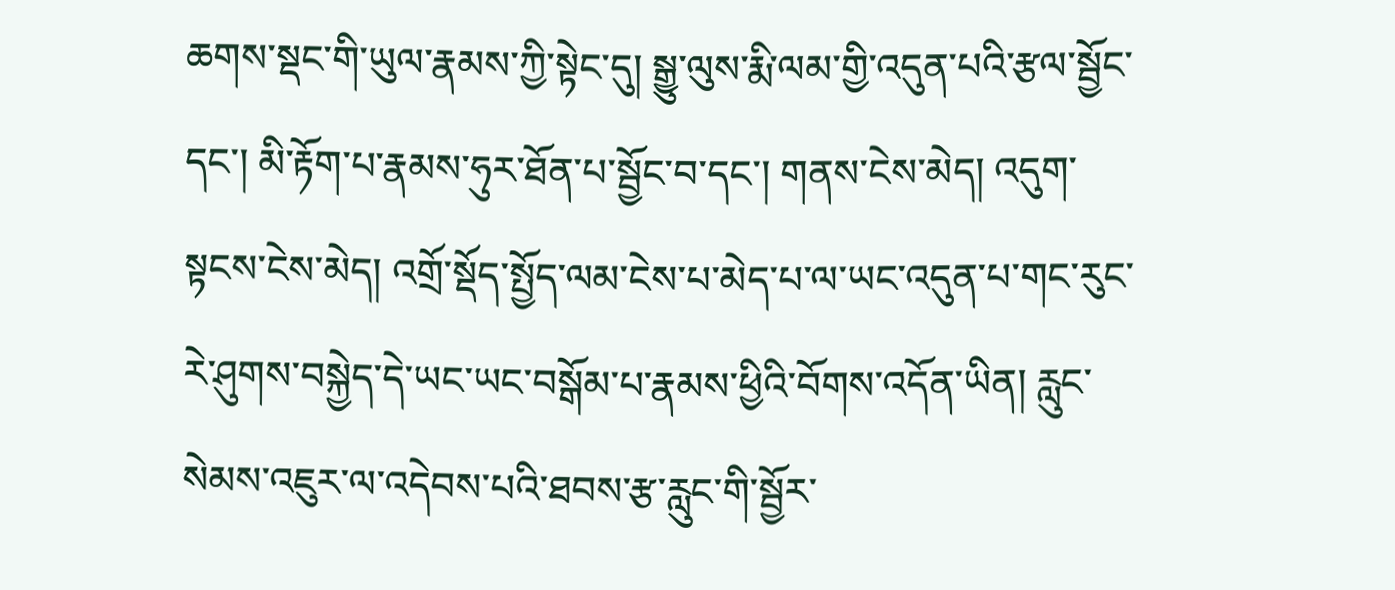ཆགས་སྡང་གི་ཡུལ་རྣམས་ཀྱི་སྟེང་དུ། སྒྱུ་ལུས་རྨི་ལམ་གྱི་འདུན་པའི་རྩལ་སྦྱོང་དང་། མི་རྟོག་པ་རྣམས་ཧུར་ཐོན་པ་སྦྱོང་བ་དང་། གནས་ངེས་མེད། འདུག་སྟངས་ངེས་མེད། འགྲོ་སྡོད་སྤྱོད་ལམ་ངེས་པ་མེད་པ་ལ་ཡང་འདུན་པ་གང་རུང་རེ་ཤུགས་བསྐྱེད་དེ་ཡང་ཡང་བསྒོམ་པ་རྣམས་ཕྱིའི་བོགས་འདོན་ཡིན། རླུང་སེམས་འཇུར་ལ་འདེབས་པའི་ཐབས་རྩ་རླུང་གི་སྦྱོར་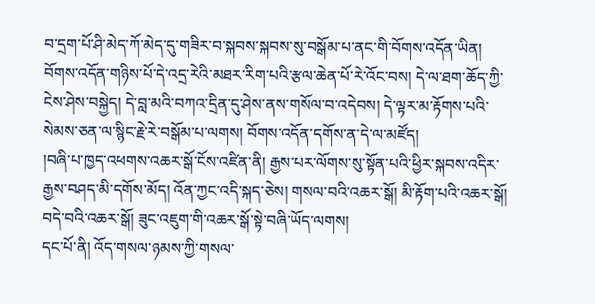བ་དྲག་པོ་ཤི་མེད་ཀོ་མེད་དུ་གཟིར་བ་སྐབས་སྐབས་སུ་བསྒོམ་པ་ནང་གི་བོགས་འདོན་ཡིན།
བོགས་འདོན་གཉིས་པོ་དེ་འདྲ་རེའི་མཐར་རིག་པའི་རྩལ་ཆེན་པོ་རེ་འོང་བས། དེ་ལ་ཐག་ཆོད་ཀྱི་ངེས་ཤེས་བསྐྱེད། དེ་བླ་མའི་བཀའ་དྲིན་དུ་ཤེས་ནས་གསོལ་བ་འདེབས། དེ་ལྟར་མ་རྟོགས་པའི་སེམས་ཅན་ལ་སྙིང་རྗེ་རེ་བསྒོམ་པ་ལགས། བོགས་འདོན་དགོས་ན་དེ་ལ་མཛོད།
།བཞི་པ་ཁྱད་འཕགས་འཆར་སྒོ་ངོས་འཛིན་ནི། རྒྱས་པར་ལོགས་སུ་སྟོན་པའི་ཕྱིར་སྐབས་འདིར་རྒྱས་བཤད་མི་དགོས་མོད། འོན་ཀྱང་འདི་སྐད་ཅེས། གསལ་བའི་འཆར་སྒོ། མི་རྟོག་པའི་འཆར་སྒོ། བདེ་བའི་འཆར་སྒོ། ཟུང་འཇུག་གི་འཆར་སྒོ་སྟེ་བཞི་ཡོད་ལགས།
དང་པོ་ནི། འོད་གསལ་ཉམས་ཀྱི་གསལ་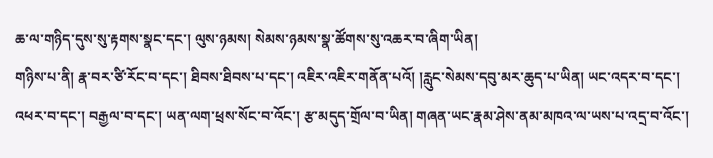ཆ་ལ་གཉིད་དུས་སུ་རྟགས་སྣང་དང་། ལུས་ཉམས། སེམས་ཉམས་སྣ་ཚོགས་སུ་འཆར་བ་ཞིག་ཡིན།
གཉིས་པ་ནི། རྣ་བར་ཙི་རོང་བ་དང་། ཐིབས་ཐིབས་པ་དང་། འཇིར་འཇིར་གནོན་པའོ། །རླུང་སེམས་དབུ་མར་ཆུད་པ་ཡིན། ཡང་འདར་བ་དང་། འཕར་བ་དང་། བརྒྱལ་བ་དང་། ཡན་ལག་ཕྲས་སོང་བ་འོང་། རྩ་མདུད་གྲོལ་བ་ཡིན། གཞན་ཡང་རྣམ་ཤེས་ནམ་མཁའ་ལ་ཡས་པ་འདྲ་བ་འོང་།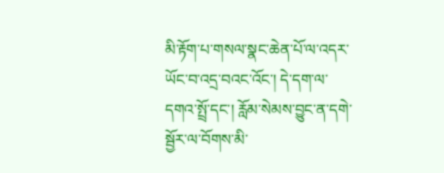མི་རྟོག་པ་གསལ་སྣང་ཆེན་པོ་ལ་འདར་ཡོང་བ་འདྲ་བའང་འོང་། དེ་དག་ལ་དགའ་སྤྲོ་དང་། རློམ་སེམས་བྱུང་ན་དགེ་སྦྱོར་ལ་བོགས་མི་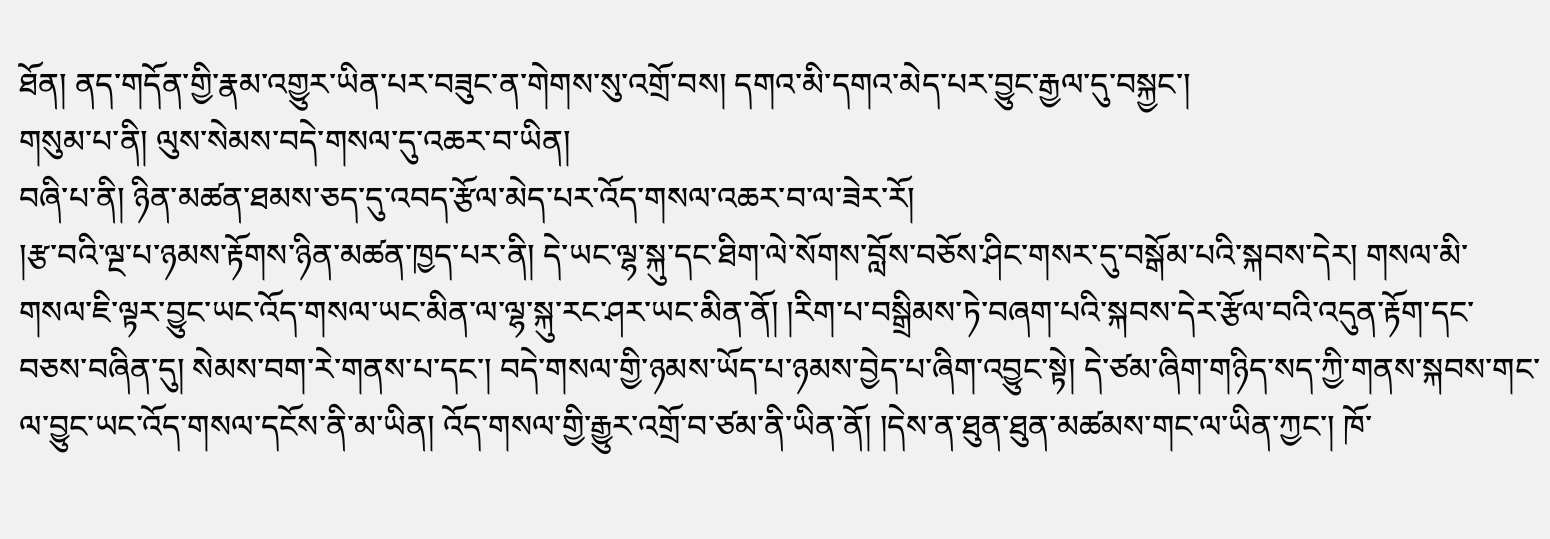ཐོན། ནད་གདོན་གྱི་རྣམ་འགྱུར་ཡིན་པར་བཟུང་ན་གེགས་སུ་འགྲོ་བས། དགའ་མི་དགའ་མེད་པར་བྱུང་རྒྱལ་དུ་བསྐྱང་།
གསུམ་པ་ནི། ལུས་སེམས་བདེ་གསལ་དུ་འཆར་བ་ཡིན།
བཞི་པ་ནི། ཉིན་མཚན་ཐམས་ཅད་དུ་འབད་རྩོལ་མེད་པར་འོད་གསལ་འཆར་བ་ལ་ཟེར་རོ།
།རྩ་བའི་ལྔ་པ་ཉམས་རྟོགས་ཉིན་མཚན་ཁྱད་པར་ནི། དེ་ཡང་ལྷ་སྐུ་དང་ཐིག་ལེ་སོགས་བློས་བཅོས་ཤིང་གསར་དུ་བསྒོམ་པའི་སྐབས་དེར། གསལ་མི་གསལ་ཇི་ལྟར་བྱུང་ཡང་འོད་གསལ་ཡང་མིན་ལ་ལྷ་སྐུ་རང་ཤར་ཡང་མིན་ནོ། །རིག་པ་བསྒྲིམས་ཏེ་བཞག་པའི་སྐབས་དེར་རྩོལ་བའི་འདུན་རྟོག་དང་བཅས་བཞིན་དུ། སེམས་བག་རེ་གནས་པ་དང་། བདེ་གསལ་གྱི་ཉམས་ཡོད་པ་ཉམས་བྱེད་པ་ཞིག་འབྱུང་སྟེ། དེ་ཙམ་ཞིག་གཉིད་སད་ཀྱི་གནས་སྐབས་གང་ལ་བྱུང་ཡང་འོད་གསལ་དངོས་ནི་མ་ཡིན། འོད་གསལ་གྱི་རྒྱུར་འགྲོ་བ་ཙམ་ནི་ཡིན་ནོ། །དེས་ན་ཐུན་ཐུན་མཚམས་གང་ལ་ཡིན་ཀྱང་། ཁོ་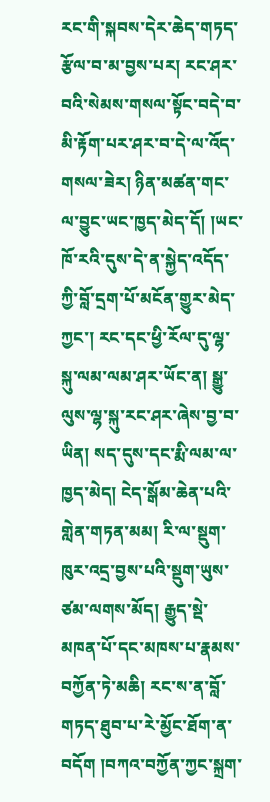རང་གི་སྐབས་དེར་ཆེད་གཏད་རྩོལ་བ་མ་བྱས་པར། རང་ཤར་བའི་སེམས་གསལ་སྟོང་བདེ་བ་མི་རྟོག་པར་ཤར་བ་དེ་ལ་འོད་གསལ་ཟེར། ཉིན་མཚན་གང་ལ་བྱུང་ཡང་ཁྱད་མེད་དོ། །ཡང་ཁོ་རའི་དུས་དེ་ན་སྐྱེད་འདོད་ཀྱི་བློ་དྲག་པོ་མངོན་གྱུར་མེད་ཀྱང་། རང་དང་ཕྱི་རོལ་དུ་ལྷ་སྐུ་ལམ་ལམ་ཤར་ཡོང་ན། སྒྱུ་ལུས་ལྷ་སྐུ་རང་ཤར་ཞེས་བྱ་བ་ཡིན། སད་དུས་དང་རྨི་ལམ་ལ་ཁྱད་མེད། ངེད་སྒོམ་ཆེན་པའི་གླེན་གཏན་མམ། རི་ལ་སྡུག་ཁུར་འདྲ་བྱས་པའི་སྡུག་ཡུས་ཙམ་ལགས་མོད། རྒྱུད་སྡེ་མཁན་པོ་དང་མཁས་པ་རྣམས་བཀྱོན་ཏེ་མཆི། རང་ས་ན་བློ་གཏད་ཐུབ་པ་རེ་མྱོང་ཐོག་ན་བདོག །བཀའ་བཀྱོན་ཀྱང་སྐྲག་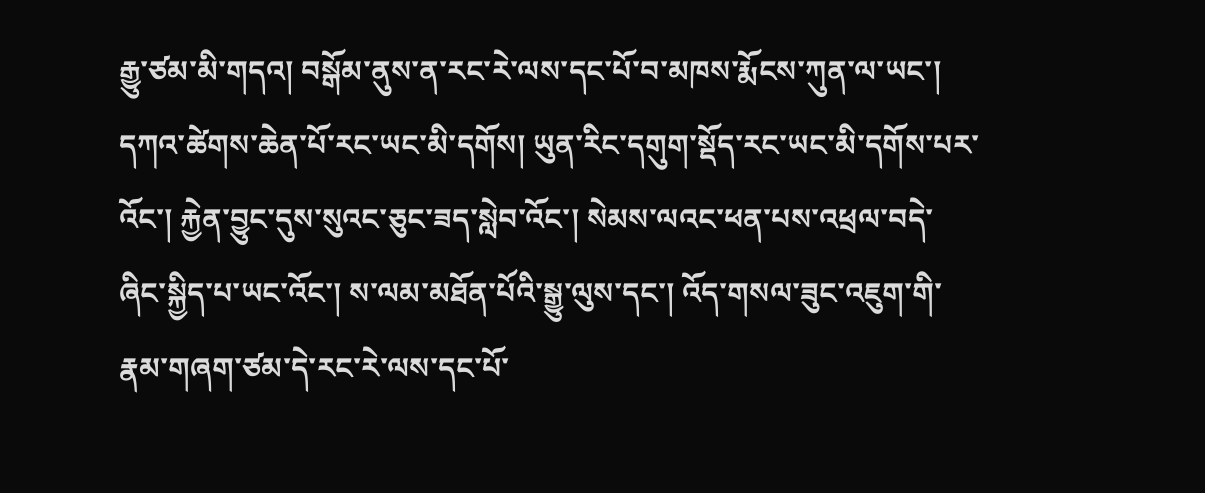རྒྱུ་ཙམ་མི་གདའ། བསྒོམ་ནུས་ན་རང་རེ་ལས་དང་པོ་བ་མཁས་རྨོངས་ཀུན་ལ་ཡང་། དཀའ་ཚེགས་ཆེན་པོ་རང་ཡང་མི་དགོས། ཡུན་རིང་དགུག་སྡོད་རང་ཡང་མི་དགོས་པར་འོང་། རྐྱེན་བྱུང་དུས་སུའང་ཅུང་ཟད་སླེབ་འོང་། སེམས་ལའང་ཕན་པས་འཕྲལ་བདེ་ཞིང་སྐྱིད་པ་ཡང་འོང་། ས་ལམ་མཐོན་པོའི་སྒྱུ་ལུས་དང་། འོད་གསལ་ཟུང་འཇུག་གི་རྣམ་གཞག་ཙམ་དེ་རང་རེ་ལས་དང་པོ་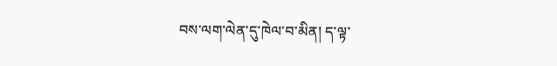བས་ལག་ལེན་དུ་ཁེལ་བ་མིན། ད་ལྟ་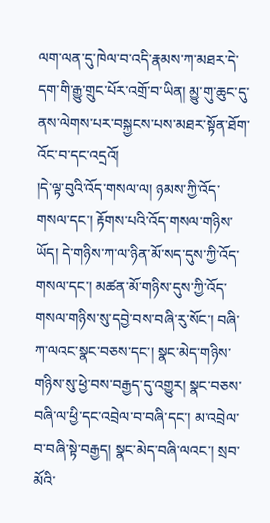ལག་ལན་དུ་ཁེལ་བ་འདི་རྣམས་ཀ་མཐར་དེ་དག་གི་རྒྱུ་གྲུང་པོར་འགྲོ་བ་ཡིན། མྱུ་གུ་ཆུང་དུ་ནས་ལེགས་པར་བསྐྱངས་པས་མཐར་སྟོན་ཐོག་འོང་བ་དང་འདྲའོ།
།དེ་ལྟ་བུའི་འོད་གསལ་ལ། ཉམས་ཀྱི་འོད་གསལ་དང་། རྟོགས་པའི་འོད་གསལ་གཉིས་ཡོད། དེ་གཉིས་ཀ་ལ་ཉིན་མོ་སད་དུས་ཀྱི་འོད་གསལ་དང་། མཚན་མོ་གཉིས་དུས་ཀྱི་འོད་གསལ་གཉིས་སུ་དབྱེ་བས་བཞི་རུ་སོང་། བཞི་ཀ་ལའང་སྣང་བཅས་དང་། སྣང་མེད་གཉིས་གཉིས་སུ་ཕྱེ་བས་བརྒྱད་དུ་འགྱུར། སྣང་བཅས་བཞི་ལ་ཕྱི་དང་འབྲེལ་བ་བཞི་དང་། མ་འབྲེལ་བ་བཞི་སྟེ་བརྒྱད། སྣང་མེད་བཞི་ལའང་། སྲབ་མོའི་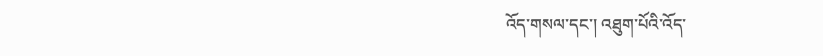འོད་གསལ་དང་། འཐུག་པོའི་འོད་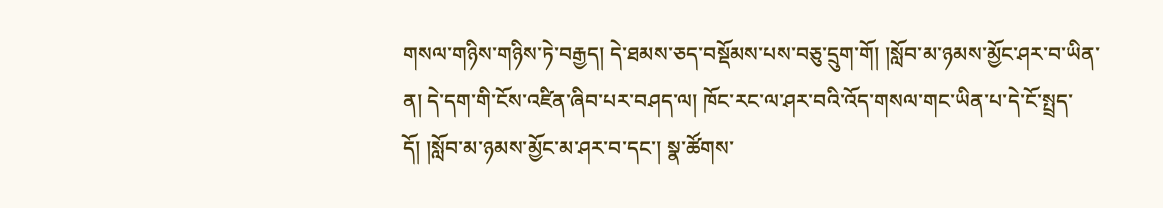གསལ་གཉིས་གཉིས་ཏེ་བརྒྱད། དེ་ཐམས་ཅད་བསྡོམས་པས་བཅུ་དྲུག་གོ། །སློབ་མ་ཉམས་མྱོང་ཤར་བ་ཡིན་ན། དེ་དག་གི་ངོས་འཛིན་ཞིབ་པར་བཤད་ལ། ཁོང་རང་ལ་ཤར་བའི་འོད་གསལ་གང་ཡིན་པ་དེ་ངོ་སྤྲད་དོ། །སློབ་མ་ཉམས་མྱོང་མ་ཤར་བ་དང་། སྣ་ཚོགས་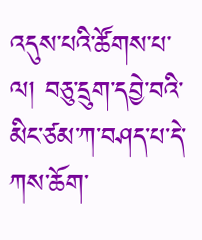འདུས་པའི་ཚོགས་པ་ལ། བཅུ་དྲུག་དབྱེ་བའི་མིང་ཙམ་ཀ་བཤད་པ་དེ་ཀས་ཆོག་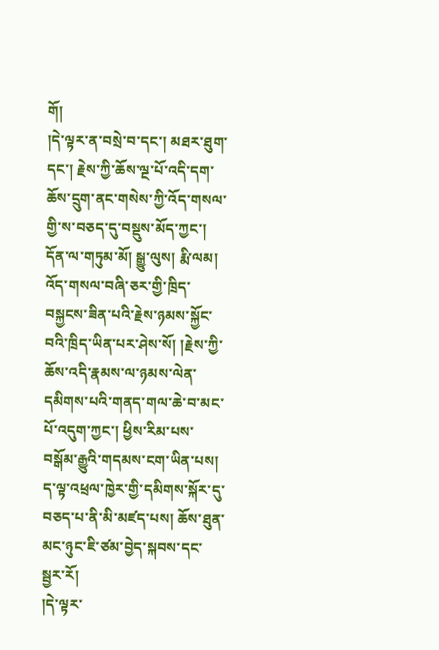གོ།
།དེ་ལྟར་ན་བསྲེ་བ་དང་། མཐར་ཐུག་དང་། རྗེས་ཀྱི་ཆོས་ལྔ་པོ་འདི་དག་ཆོས་དྲུག་ནང་གསེས་ཀྱི་འོད་གསལ་གྱི་ས་བཅད་དུ་བསྡུས་མོད་ཀྱང་། དོན་ལ་གཏུམ་མོ། སྒྱུ་ལུས། རྨི་ལམ། འོད་གསལ་བཞི་ཅར་གྱི་ཁྲིད་བསྐྱངས་ཟིན་པའི་རྗེས་ཉམས་སྐྱོང་བའི་ཁྲིད་ཡིན་པར་ཤེས་སོ། །རྗེས་ཀྱི་ཆོས་འདི་རྣམས་ལ་ཉམས་ལེན་དམིགས་པའི་གནད་གལ་ཆེ་བ་མང་པོ་འདུག་ཀྱང་། ཕྱིས་རིམ་པས་བསྒོམ་རྒྱུའི་གདམས་ངག་ཡིན་པས། ད་ལྟ་འཕྲལ་ཁྱེར་གྱི་དམིགས་སྐོར་དུ་བཅད་པ་ནི་མི་མཛད་པས། ཆོས་ཐུན་མང་ཉུང་ཇི་ཙམ་བྱེད་སྐབས་དང་སྦྱར་རོ།
།དེ་ལྟར་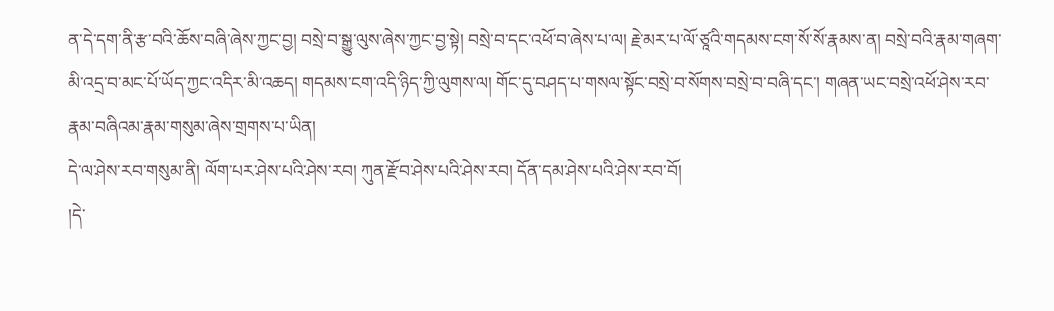ན་དེ་དག་ནི་རྩ་བའི་ཆོས་བཞི་ཞེས་ཀྱང་བྱ། བསྲེ་བ་སྒྱུ་ལུས་ཞེས་ཀྱང་བྱ་སྟེ། བསྲེ་བ་དང་འཕོ་བ་ཞེས་པ་ལ། རྗེ་མར་པ་ལོ་ཙཱའི་གདམས་ངག་སོ་སོ་རྣམས་ན། བསྲེ་བའི་རྣམ་གཞག་མི་འདྲ་བ་མང་པོ་ཡོད་ཀྱང་འདིར་མི་འཆད། གདམས་ངག་འདི་ཉིད་ཀྱི་ལུགས་ལ། གོང་དུ་བཤད་པ་གསལ་སྟོང་བསྲེ་བ་སོགས་བསྲེ་བ་བཞི་དང་། གཞན་ཡང་བསྲེ་འཕོ་ཤེས་རབ་རྣམ་བཞིའམ་རྣམ་གསུམ་ཞེས་གྲགས་པ་ཡིན།
དེ་ལ་ཤེས་རབ་གསུམ་ནི། ལོག་པར་ཤེས་པའི་ཤེས་རབ། ཀུན་རྫོབ་ཤེས་པའི་ཤེས་རབ། དོན་དམ་ཤེས་པའི་ཤེས་རབ་བོ།
།དེ་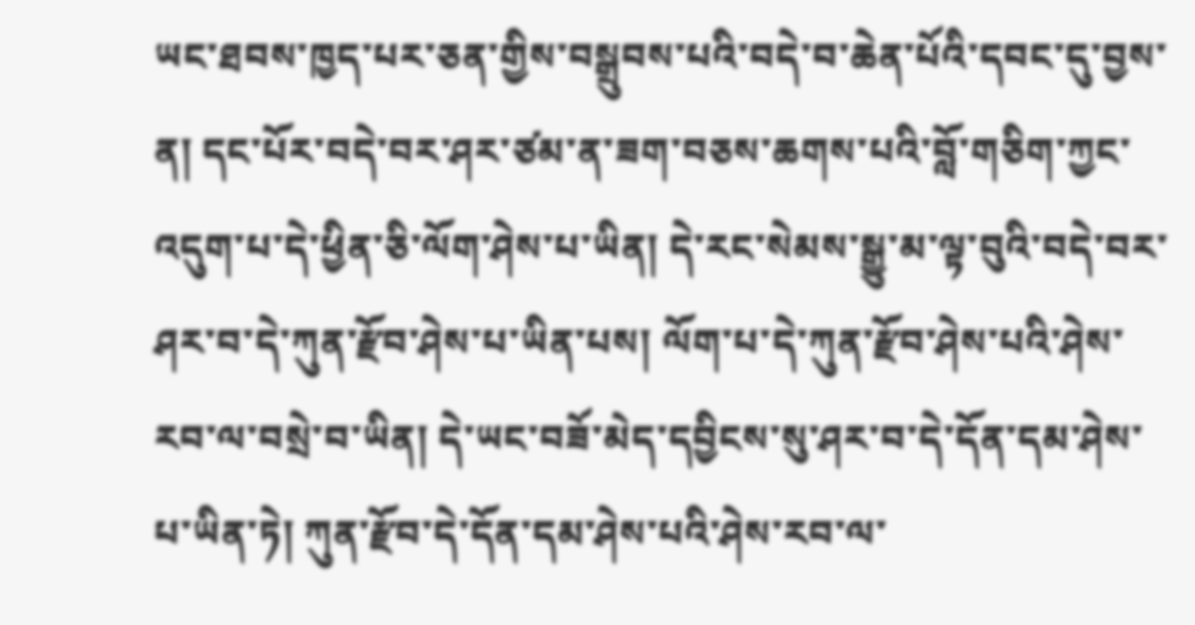ཡང་ཐབས་ཁྱད་པར་ཅན་གྱིས་བསྒྲུབས་པའི་བདེ་བ་ཆེན་པོའི་དབང་དུ་བྱས་ན། དང་པོར་བདེ་བར་ཤར་ཙམ་ན་ཟག་བཅས་ཆགས་པའི་བློ་གཅིག་ཀྱང་འདུག་པ་དེ་ཕྱིན་ཅི་ལོག་ཤེས་པ་ཡིན། དེ་རང་སེམས་སྒྱུ་མ་ལྟ་བུའི་བདེ་བར་ཤར་བ་དེ་ཀུན་རྫོབ་ཤེས་པ་ཡིན་པས། ལོག་པ་དེ་ཀུན་རྫོབ་ཤེས་པའི་ཤེས་རབ་ལ་བསྲེ་བ་ཡིན། དེ་ཡང་བཟོ་མེད་དབྱིངས་སུ་ཤར་བ་དེ་དོན་དམ་ཤེས་པ་ཡིན་ཏེ། ཀུན་རྫོབ་དེ་དོན་དམ་ཤེས་པའི་ཤེས་རབ་ལ་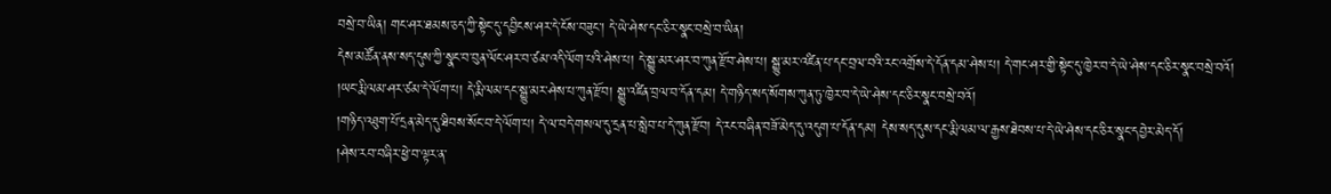བསྲེ་བ་ཡིན། གང་ཤར་ཐམས་ཅད་ཀྱི་སྟེང་དུ་དབྱིངས་ཤར་དེ་ངོས་བཟུང་། དེ་ཡེ་ཤེས་དང་ཅིར་སྣང་བསྲེ་བ་ཡིན།
དེས་མཚོན་ནས་སད་དུས་ཀྱི་སྣང་བ་བུན་ལོང་ཤར་བ་ཙམ་འདི་ལོག་པའི་ཤེས་པ། དེ་སྒྱུ་མར་ཤར་བ་ཀུན་རྫོབ་ཤེས་པ། སྒྱུ་མར་འཛིན་པ་དང་བྲལ་བའི་རང་འགྲོས་དེ་དོན་དམ་ཤེས་པ། དེ་གང་ཤར་གྱི་སྟེང་དུ་ཁྱེར་བ་དེ་ཡེ་ཤེས་དང་ཅིར་སྣང་བསྲེ་བའོ།
།ཡང་རྨི་ལམ་ཤར་ཙམ་དེ་ལོག་པ། དེ་རྨི་ལམ་དང་སྒྱུ་མར་ཤེས་པ་ཀུན་རྫོབ། སྒྱུ་འཛིན་བྲལ་བ་དོན་དམ། དེ་གཉིད་སད་སོགས་ཀུན་ཏུ་ཁྱེར་བ་དེ་ཡེ་ཤེས་དང་ཅིར་སྣང་བསྲེ་བའོ།
།གཉིད་འཐུག་པོ་དྲན་མེད་དུ་ཐིབས་སོང་བ་དེ་ལོག་པ། དེ་ལ་བདེ་གསལ་དུ་དྲན་པ་སླེབ་པ་དེ་ཀུན་རྫོབ། དེ་རང་བཞིན་བཟོ་མེད་དུ་འདུག་པ་དོན་དམ། དེས་སད་དུས་དང་རྨི་ལམ་ལ་རྒྱས་ཐེབས་པ་དེ་ཡེ་ཤེས་དང་ཅིར་སྣང་དབྱེར་མེད་དོ།
།ཤེས་རབ་བཞིར་ཕྱེ་བ་ལྟར་ན་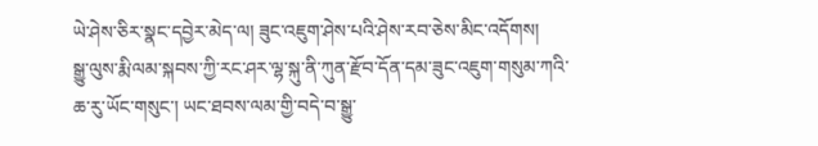ཡེ་ཤེས་ཅིར་སྣང་དབྱེར་མེད་ལ། ཟུང་འཇུག་ཤེས་པའི་ཤེས་རབ་ཅེས་མིང་འདོགས།
སྒྱུ་ལུས་རྨི་ལམ་སྐབས་ཀྱི་རང་ཤར་ལྷ་སྐུ་ནི་ཀུན་རྫོབ་དོན་དམ་ཟུང་འཇུག་གསུམ་ཀའི་ཆ་རུ་ཡོང་གསུང་། ཡང་ཐབས་ལམ་གྱི་བདེ་བ་སྒྱུ་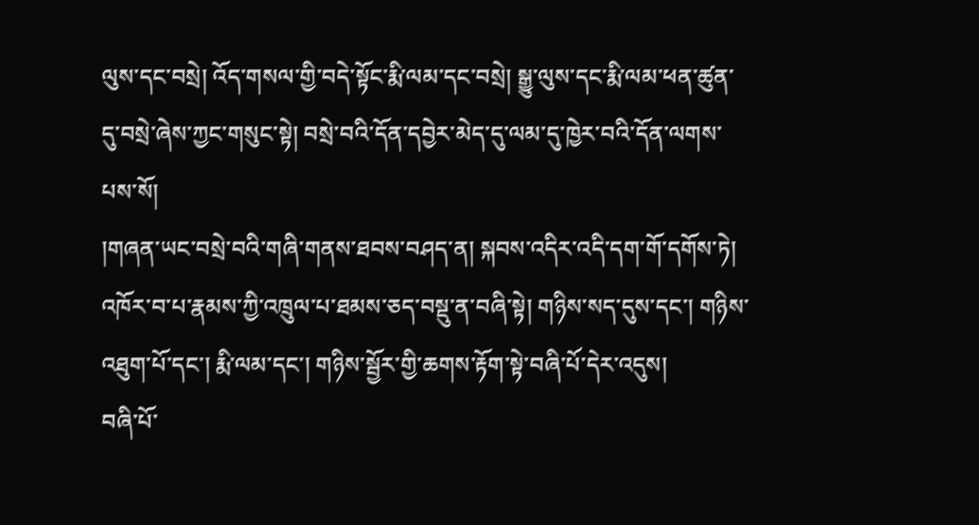ལུས་དང་བསྲེ། འོད་གསལ་གྱི་བདེ་སྟོང་རྨི་ལམ་དང་བསྲེ། སྒྱུ་ལུས་དང་རྨི་ལམ་ཕན་ཚུན་དུ་བསྲེ་ཞེས་ཀྱང་གསུང་སྟེ། བསྲེ་བའི་དོན་དབྱེར་མེད་དུ་ལམ་དུ་ཁྱེར་བའི་དོན་ལགས་པས་སོ།
།གཞན་ཡང་བསྲེ་བའི་གཞི་གནས་ཐབས་བཤད་ན། སྐབས་འདིར་འདི་དག་གོ་དགོས་ཏེ། འཁོར་བ་པ་རྣམས་ཀྱི་འཁྲུལ་པ་ཐམས་ཅད་བསྡུ་ན་བཞི་སྟེ། གཉིས་སད་དུས་དང་། གཉིས་འཐུག་པོ་དང་། རྨི་ལམ་དང་། གཉིས་སྦྱོར་གྱི་ཆགས་རྟོག་སྟེ་བཞི་པོ་དེར་འདུས།
བཞི་པོ་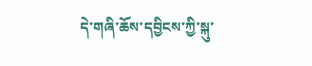དེ་གཞི་ཆོས་དབྱིངས་ཀྱི་སྐུ་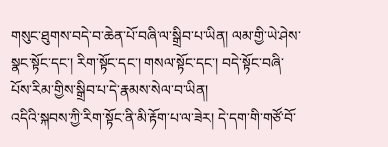གསུང་ཐུགས་བདེ་བ་ཆེན་པོ་བཞི་ལ་སྒྲིབ་པ་ཡིན། ལམ་གྱི་ཡེ་ཤེས་སྣང་སྟོང་དང་། རིག་སྟོང་དང་། གསལ་སྟོང་དང་། བདེ་སྟོང་བཞི་པོས་རིམ་གྱིས་སྒྲིབ་པ་དེ་རྣམས་སེལ་བ་ཡིན།
འདིའི་སྐབས་ཀྱི་རིག་སྟོང་ནི་མི་རྟོག་པ་ལ་ཟེར། དེ་དག་གི་གཙོ་བོ་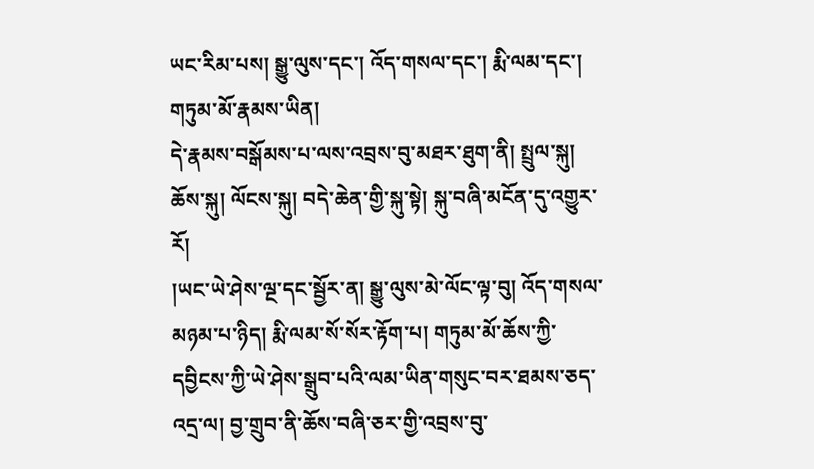ཡང་རིམ་པས། སྒྱུ་ལུས་དང་། འོད་གསལ་དང་། རྨི་ལམ་དང་། གཏུམ་མོ་རྣམས་ཡིན།
དེ་རྣམས་བསྒོམས་པ་ལས་འབྲས་བུ་མཐར་ཐུག་ནི། སྤྲུལ་སྐུ། ཆོས་སྐུ། ལོངས་སྐུ། བདེ་ཆེན་གྱི་སྐུ་སྟེ། སྐུ་བཞི་མངོན་དུ་འགྱུར་རོ།
།ཡང་ཡེ་ཤེས་ལྔ་དང་སྦྱོར་ན། སྒྱུ་ལུས་མེ་ལོང་ལྟ་བུ། འོད་གསལ་མཉམ་པ་ཉིད། རྨི་ལམ་སོ་སོར་རྟོག་པ། གཏུམ་མོ་ཆོས་ཀྱི་དབྱིངས་ཀྱི་ཡེ་ཤེས་སྒྲུབ་པའི་ལམ་ཡིན་གསུང་བར་ཐམས་ཅད་འདྲ་ལ། བྱ་གྲུབ་ནི་ཆོས་བཞི་ཅར་གྱི་འབྲས་བུ་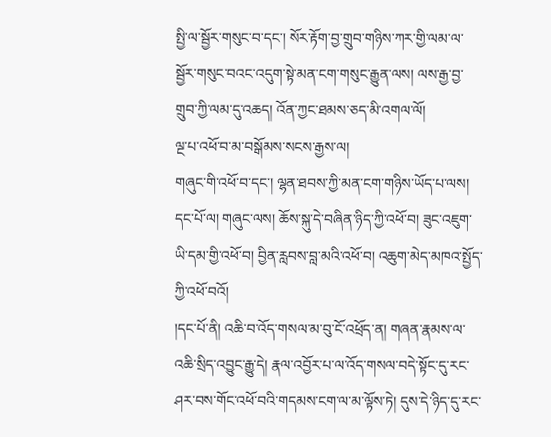སྤྱི་ལ་སྦྱོར་གསུང་བ་དང་། སོར་རྟོག་བྱ་གྲུབ་གཉིས་ཀར་གྱི་ལམ་ལ་སྦྱོར་གསུང་བའང་འདུག་སྟེ་མན་ངག་གསུང་རྒྱུན་ལས། ལས་རྒྱ་བྱ་གྲུབ་ཀྱི་ལམ་དུ་འཆད། འོན་ཀྱང་ཐམས་ཅད་མི་འགལ་ལོ།
ལྔ་པ་འཕོ་བ་མ་བསྒོམས་སངས་རྒྱས་ལ།
གཞུང་གི་འཕོ་བ་དང་། ལྷན་ཐབས་ཀྱི་མན་ངག་གཉིས་ཡོད་པ་ལས།
དང་པོ་ལ། གཞུང་ལས། ཆོས་སྐུ་དེ་བཞིན་ཉིད་ཀྱི་འཕོ་བ། ཟུང་འཇུག་ཡི་དམ་གྱི་འཕོ་བ། བྱིན་རླབས་བླ་མའི་འཕོ་བ། འཆུག་མེད་མཁའ་སྤྱོད་ཀྱི་འཕོ་བའོ།
།དང་པོ་ནི། འཆི་བ་འོད་གསལ་མ་བུ་ངོ་འཕྲོད་ན། གཞན་རྣམས་ལ་འཆི་སྲིད་འབྱུང་རྒྱུ་དེ། རྣལ་འབྱོར་པ་ལ་འོད་གསལ་བདེ་སྟོང་དུ་རང་ཤར་བས་གོང་འཕོ་བའི་གདམས་ངག་ལ་མ་ལྟོས་ཏེ། དུས་དེ་ཉིད་དུ་རང་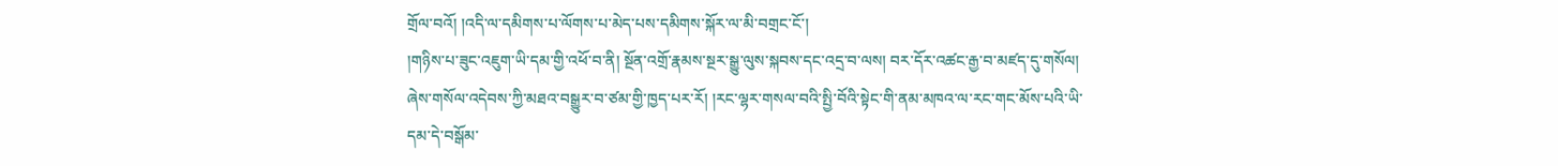གྲོལ་བའོ། །འདི་ལ་དམིགས་པ་ལོགས་པ་མེད་པས་དམིགས་སྐོར་ལ་མི་བགྲང་ངོ་།
།གཉིས་པ་ཟུང་འཇུག་ཡི་དམ་གྱི་འཕོ་བ་ནི། སྔོན་འགྲོ་རྣམས་སྔར་སྒྱུ་ལུས་སྐབས་དང་འདྲ་བ་ལས། བར་དོར་འཚང་རྒྱ་བ་མཛད་དུ་གསོལ། ཞེས་གསོལ་འདེབས་ཀྱི་མཐའ་བསྒྱུར་བ་ཙམ་གྱི་ཁྱད་པར་རོ། །རང་ལྷར་གསལ་བའི་སྤྱི་བོའི་སྟེང་གི་ནམ་མཁའ་ལ་རང་གང་མོས་པའི་ཡི་དམ་དེ་བསྒོམ་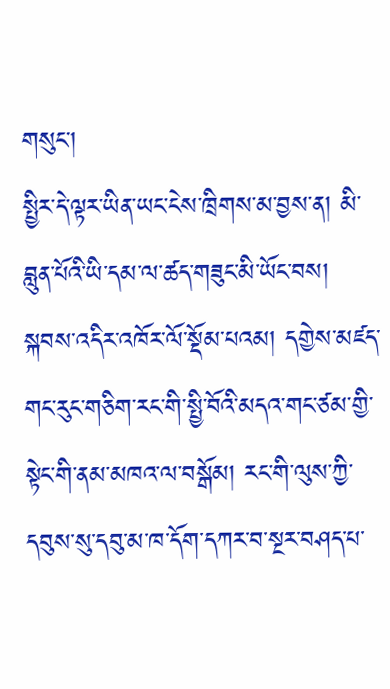གསུང་།
སྤྱིར་དེ་ལྟར་ཡིན་ཡང་ངེས་ཁྲིགས་མ་བྱས་ན། མི་བླུན་པོའི་ཡི་དམ་ལ་ཚད་གཟུང་མི་ཡོང་བས། སྐབས་འདིར་འཁོར་ལོ་སྡོམ་པའམ། དགྱེས་མཛད་གང་རུང་གཅིག་རང་གི་སྤྱི་བོའི་མདའ་གང་ཙམ་གྱི་སྟེང་གི་ནམ་མཁའ་ལ་བསྒོམ། རང་གི་ལུས་ཀྱི་དབུས་སུ་དབུ་མ་ཁ་དོག་དཀར་བ་སྔར་བཤད་པ་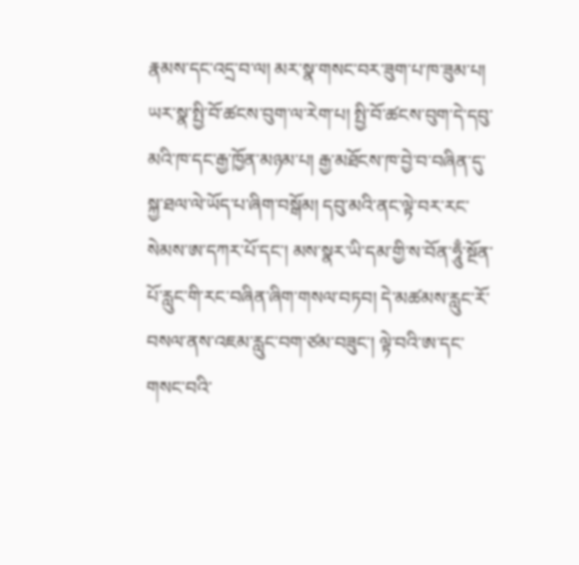རྣམས་དང་འདྲ་བ་ལ། མར་སྣ་གསང་བར་ཟུག་པ་ཁ་ཟུམ་པ། ཡར་སྣ་སྤྱི་བོ་ཚངས་བུག་ལ་རེག་པ། སྤྱི་བོ་ཚངས་བུག་དེ་དབུ་མའི་ཁ་དང་རྒྱ་ཁྱོན་མཉམ་པ། རྒྱ་མཐོངས་ཁ་བྱེ་བ་བཞིན་དུ་སྐྱ་ཐལ་ལེ་ཡོད་པ་ཞིག་བསྒོམ། དབུ་མའི་ནང་ལྟེ་བར་རང་སེམས་ཨ་དཀར་པོ་དང་། མས་སྣར་ཡི་དམ་གྱི་ས་བོན་ཧཱུྃ་སྔོན་པོ་རླུང་གི་རང་བཞིན་ཞིག་གསལ་བཏབ། དེ་མཚམས་རླུང་རོ་བསལ་ནས་འཇམ་རླུང་བག་ཙམ་བཟུང་། ལྟེ་བའི་ཨ་དང་གསང་བའི་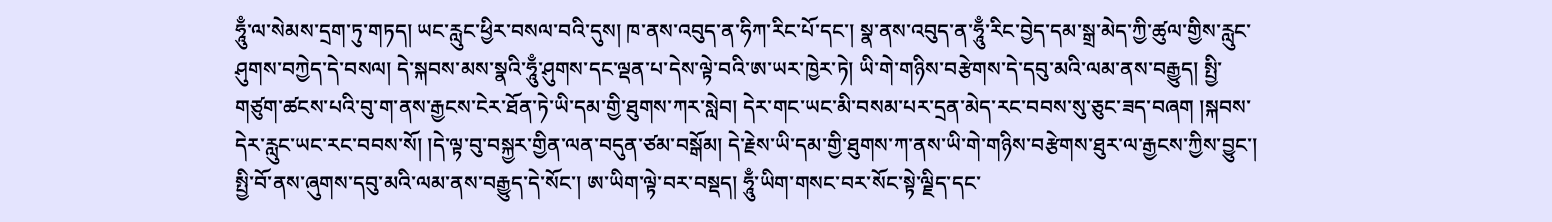ཧཱུྃ་ལ་སེམས་དྲག་ཏུ་གཏད། ཡང་རླུང་ཕྱིར་བསལ་བའི་དུས། ཁ་ནས་འབུད་ན་ཧིཀ་རིང་པོ་དང་། སྣ་ནས་འབུད་ན་ཧཱུྃ་རིང་བྱེད་དམ་སྒྲ་མེད་ཀྱི་ཚུལ་གྱིས་རླུང་ཤུགས་བཀྱེད་དེ་བསལ། དེ་སྐབས་མས་སྣའི་ཧཱུྃ་ཤུགས་དང་ལྡན་པ་དེས་ལྟེ་བའི་ཨ་ཡར་ཁྱེར་ཏེ། ཡི་གེ་གཉིས་བརྩེགས་དེ་དབུ་མའི་ལམ་ནས་བརྒྱུད། སྤྱི་གཙུག་ཚངས་པའི་བུ་ག་ནས་རྒྱངས་ངེར་ཐོན་ཏེ་ཡི་དམ་གྱི་ཐུགས་ཀར་སླེབ། དེར་གང་ཡང་མི་བསམ་པར་དྲན་མེད་རང་བབས་སུ་ཅུང་ཟད་བཞག །སྐབས་དེར་རླུང་ཡང་རང་བབས་སོ། །དེ་ལྟ་བུ་བསྐྱར་གྱིན་ལན་བདུན་ཙམ་བསྒོམ། དེ་རྗེས་ཡི་དམ་གྱི་ཐུགས་ཀ་ནས་ཡི་གེ་གཉིས་བརྩེགས་ཐུར་ལ་རྒྱངས་ཀྱིས་བྱུང་། སྤྱི་བོ་ནས་ཞུགས་དབུ་མའི་ལམ་ནས་བརྒྱུད་དེ་སོང་། ཨ་ཡིག་ལྟེ་བར་བསྡད། ཧཱུྃ་ཡིག་གསང་བར་སོང་སྟེ་ལྗིད་དང་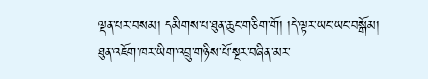ལྡན་པར་བསམ། དམིགས་པ་ཐུན་ཆུང་གཅིག་གོ། །དེ་ལྟར་ཡང་ཡང་བསྒོམ། ཐུན་འཇོག་ཁར་ཡིག་འབྲུ་གཉིས་པོ་སྔར་བཞིན་མར་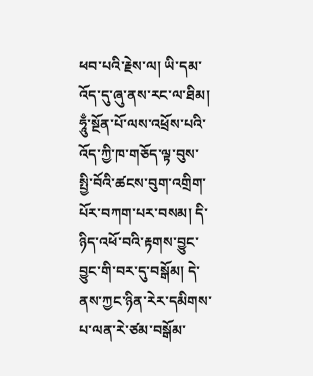ཕབ་པའི་རྗེས་ལ། ཡི་དམ་འོད་དུ་ཞུ་ནས་རང་ལ་ཐིམ། ཧཱུྃ་སྔོན་པོ་ལས་འཕྲོས་པའི་འོད་ཀྱི་ཁ་གཅོད་ལྟ་བུས་སྤྱི་བོའི་ཚངས་བུག་འགྲིག་པོར་བཀག་པར་བསམ། དི་ཉིད་འཕོ་བའི་རྟགས་བྱུང་བྱུང་གི་བར་དུ་བསྒོམ། དེ་ནས་ཀྱང་ཉིན་རེར་དམིགས་པ་ལན་རེ་ཙམ་བསྒོམ་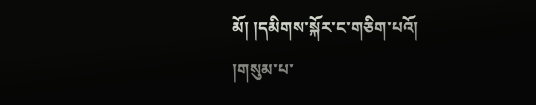མོ། །དམིགས་སྐོར་ང་གཅིག་པའོ།
།གསུམ་པ་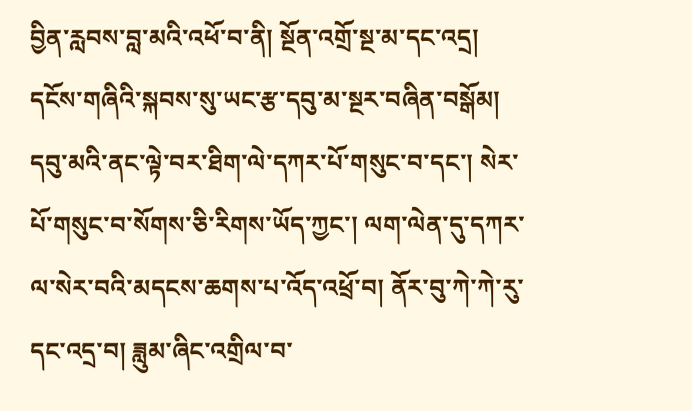བྱིན་རླབས་བླ་མའི་འཕོ་བ་ནི། སྔོན་འགྲོ་སྔ་མ་དང་འདྲ། དངོས་གཞིའི་སྐབས་སུ་ཡང་རྩ་དབུ་མ་སྔར་བཞིན་བསྒོམ། དབུ་མའི་ནང་ལྟེ་བར་ཐིག་ལེ་དཀར་པོ་གསུང་བ་དང་། སེར་པོ་གསུང་བ་སོགས་ཅི་རིགས་ཡོད་ཀྱང་། ལག་ལེན་དུ་དཀར་ལ་སེར་བའི་མདངས་ཆགས་པ་འོད་འཕྲོ་བ། ནོར་བུ་ཀེ་ཀེ་རུ་དང་འདྲ་བ། ཟླུམ་ཞིང་འགྲིལ་བ་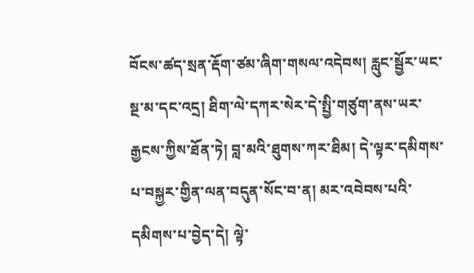བོངས་ཚད་སྲན་རྡོག་ཙམ་ཞིག་གསལ་འདེབས། རླུང་སྦྱོར་ཡང་སྔ་མ་དང་འདྲ། ཐིག་ལེ་དཀར་སེར་དེ་སྤྱི་གཙུག་ནས་ཡར་རྒྱངས་ཀྱིས་ཐོན་ཏེ། བླ་མའི་ཐུགས་ཀར་ཐིམ། དེ་ལྟར་དམིགས་པ་བསྐྱར་གྱིན་ལན་བདུན་སོང་བ་ན། མར་འབེབས་པའི་དམིགས་པ་བྱེད་དེ། ལྟེ་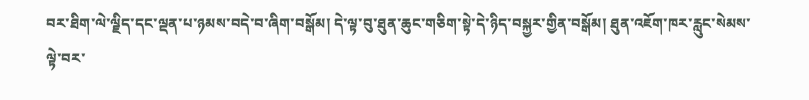བར་ཐིག་ལེ་ལྗིད་དང་ལྡན་པ་ཉམས་བདེ་བ་ཞིག་བསྒོམ། དེ་ལྟ་བུ་ཐུན་ཆུང་གཅིག་སྟེ་དེ་ཉིད་བསྐྱར་གྱིན་བསྒོམ། ཐུན་འཇོག་ཁར་རླུང་སེམས་ལྟེ་བར་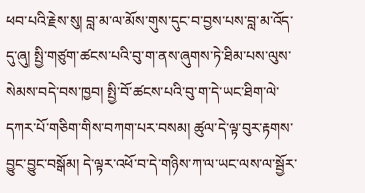ཕབ་པའི་རྗེས་སུ། བླ་མ་ལ་མོས་གུས་དུང་བ་བྱས་པས་བླ་མ་འོད་དུ་ཞུ། སྤྱི་གཙུག་ཚངས་པའི་བུ་ག་ནས་ཞུགས་ཏེ་ཐིམ་པས་ལུས་སེམས་བདེ་བས་ཁྱབ། སྤྱི་བོ་ཚངས་པའི་བུ་ག་དེ་ཡང་ཐིག་ལེ་དཀར་པོ་གཅིག་གིས་བཀག་པར་བསམ། ཚུལ་དེ་ལྟ་བུར་རྟགས་བྱུང་བྱུང་བསྒོམ། དེ་ལྟར་འཕོ་བ་དེ་གཉིས་ཀ་ལ་ཡང་ལས་ལ་སྦྱོར་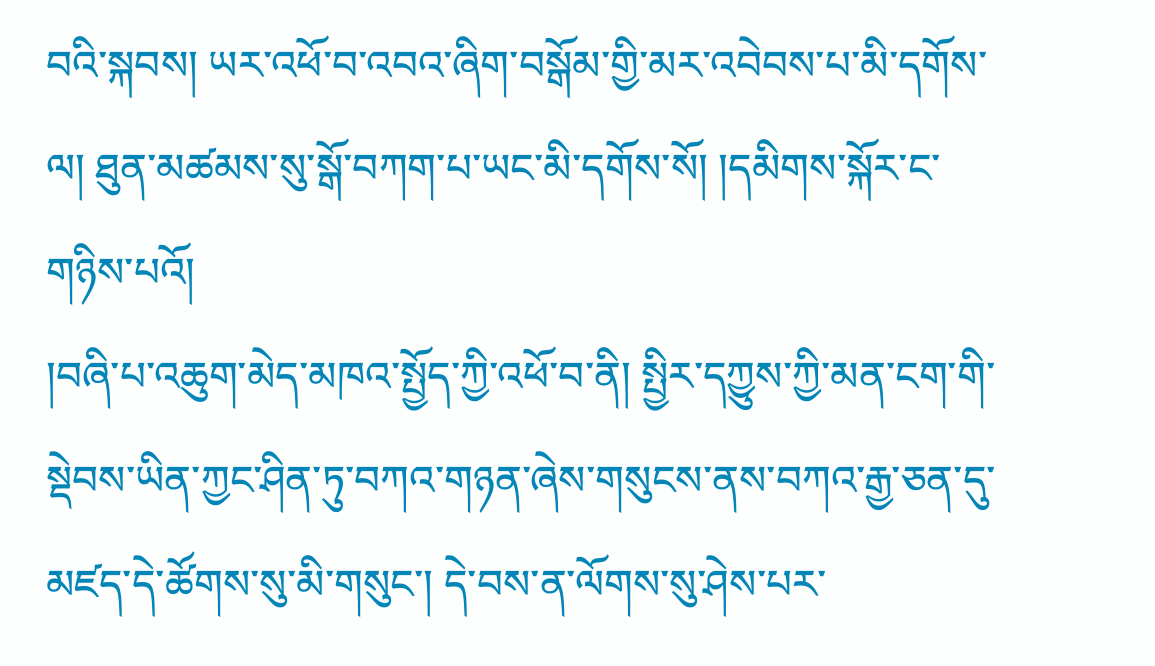བའི་སྐབས། ཡར་འཕོ་བ་འབའ་ཞིག་བསྒོམ་གྱི་མར་འབེབས་པ་མི་དགོས་ལ། ཐུན་མཚམས་སུ་སྒོ་བཀག་པ་ཡང་མི་དགོས་སོ། །དམིགས་སྐོར་ང་གཉིས་པའོ།
།བཞི་པ་འཆུག་མེད་མཁའ་སྤྱོད་ཀྱི་འཕོ་བ་ནི། སྤྱིར་དཀྱུས་ཀྱི་མན་ངག་གི་སྡེབས་ཡིན་ཀྱང་ཤིན་ཏུ་བཀའ་གཉན་ཞེས་གསུངས་ནས་བཀའ་རྒྱ་ཅན་དུ་མཛད་དེ་ཚོགས་སུ་མི་གསུང་། དེ་བས་ན་ལོགས་སུ་ཤེས་པར་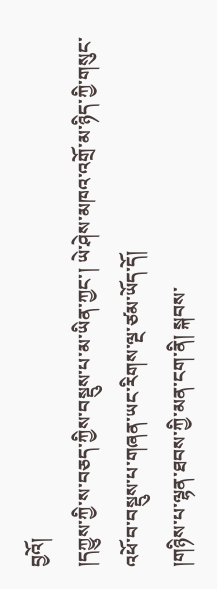བྱའོ།
།དཀྱུས་ཀྱི་ས་བཅད་ཀྱིས་བསྡུས་པ་མ་ཡིན་ཀྱང་། ཡེ་ཤེས་མཁའ་འགྲོ་མ་ཉིད་ཀྱི་གསུང་འཕོ་བ་བསྡུས་པ་གཞན་ཡང་རིགས་ལྔ་ཙམ་ཡོད་དོ།
།གཉིས་པ་ལྷན་ཐབས་ཀྱི་མན་ངག་ནི། སྐབས་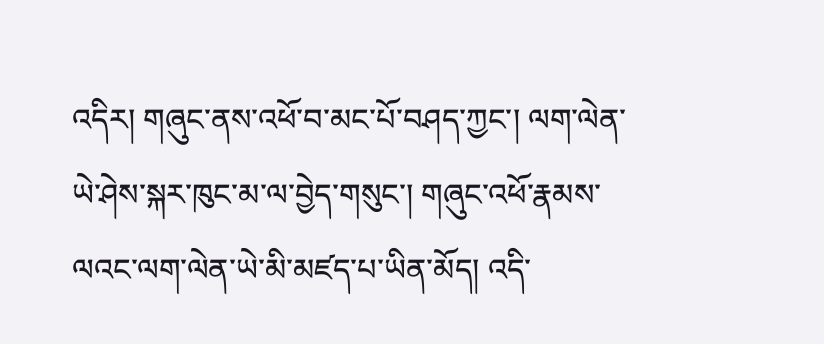འདིར། གཞུང་ནས་འཕོ་བ་མང་པོ་བཤད་ཀྱང་། ལག་ལེན་ཡེ་ཤེས་སྐར་ཁུང་མ་ལ་བྱེད་གསུང་། གཞུང་འཕོ་རྣམས་ལའང་ལག་ལེན་ཡེ་མི་མཛད་པ་ཡིན་མོད། འདི་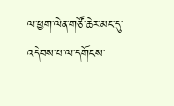ལ་ཕྱག་ལེན་གཙོ་ཆེར་མང་དུ་འདེབས་པ་ལ་དགོངས་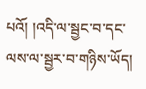པའོ། །འདི་ལ་སྦྱང་བ་དང་ལས་ལ་སྦྱར་བ་གཉིས་ཡོད།